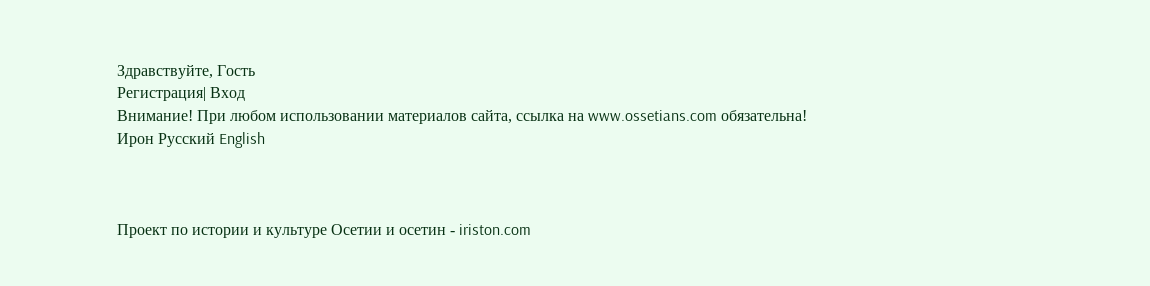Здравствуйте, Гость
Регистрация| Вход
Внимание! При любом использовании материалов сайта, ссылка на www.ossetians.com обязательна!
Ирон Русский English



Проект по истории и культуре Осетии и осетин - iriston.com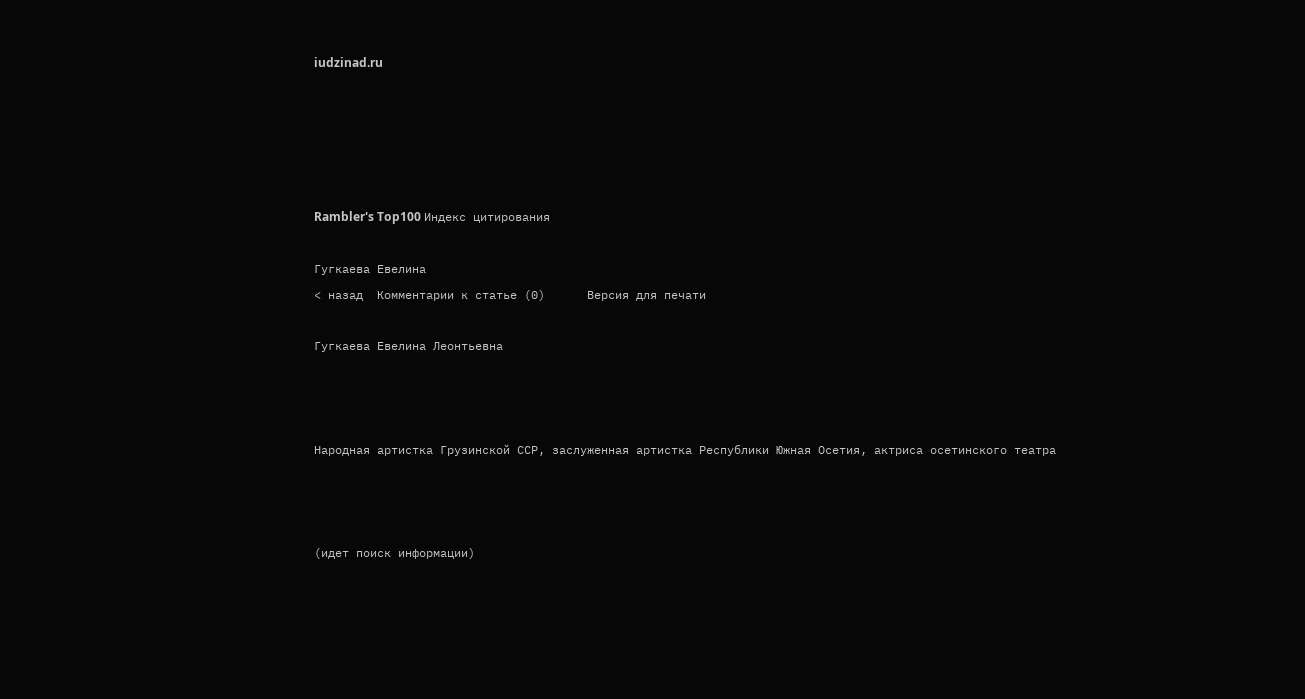iudzinad.ru





Rambler's Top100 Индекс цитирования

Гугкаева Евелина
< назад  Комментарии к статье (0)      Версия для печати

Гугкаева Евелина Леонтьевна



Народная артистка Грузинской ССР, заслуженная артистка Республики Южная Осетия, актриса осетинского театра



(идет поиск информации)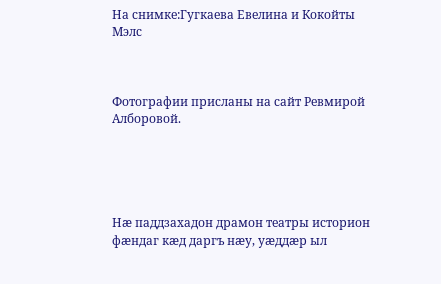На снимке:Гугкаева Евелина и Кокойты Мэлс



Фотографии присланы на сайт Ревмирой Алборовой.





Нæ паддзахадон драмон театры историон фæндаг кæд даргъ нæу, уæддæр ыл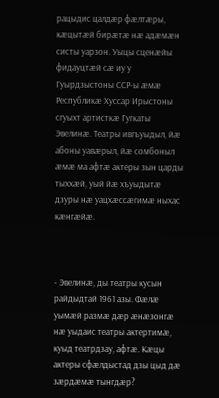рацыдис цалдæр фæлтæры, кæцытæй бирæтæ нæ адæмæн систы уарзон. Уыцы сценæйы фидауцтæй сæ иу у Гуырдзыстоны ССР-ы æмæ Республикæ Хуссар Ирыстоны сгуыхт артисткæ Гугкаты Эвелинæ. Театры ивгъуыдыл, йæ абоны уавæрыл, йæ сомбоныл æмæ ма афтæ актеры зын царды тыххæй, уый йæ хъуыдытæ дзуры нæ уацхæссæгимæ ныхас кæнгæйæ.



- Эвелинæ, ды театры кусын райдыдтай 1961 азы. Фæлæ уымæй размæ дæр æнæзонгæ нæ уыдаис театры актертимæ, куыд театрдзау, афтæ. Кæцы актеры сфæлдыстад дзы цыд дæ зæрдæмæ тынгдæр?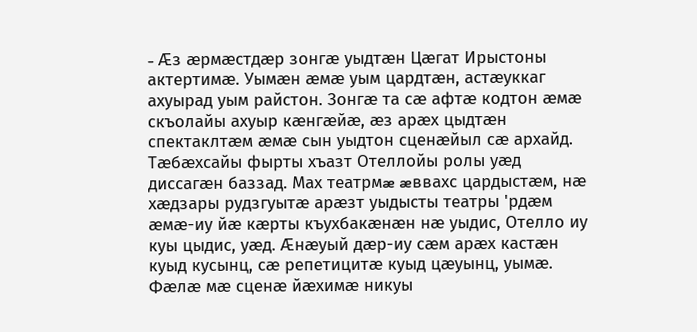- Æз æрмæстдæр зонгæ уыдтæн Цæгат Ирыстоны актертимæ. Уымæн æмæ уым цардтæн, астæуккаг ахуырад уым райстон. Зонгæ та сæ афтæ кодтон æмæ скъолайы ахуыр кæнгæйæ, æз арæх цыдтæн спектаклтæм æмæ сын уыдтон сценæйыл сæ архайд. Тæбæхсайы фырты хъазт Отеллойы ролы уæд диссагæн баззад. Мах театрмæ æввахс цардыстæм, нæ хæдзары рудзгуытæ арæзт уыдысты театры 'рдæм æмæ-иу йæ кæрты къухбакæнæн нæ уыдис, Отелло иу куы цыдис, уæд. Æнæуый дæр-иу сæм арæх кастæн куыд кусынц, сæ репетицитæ куыд цæуынц, уымæ. Фæлæ мæ сценæ йæхимæ никуы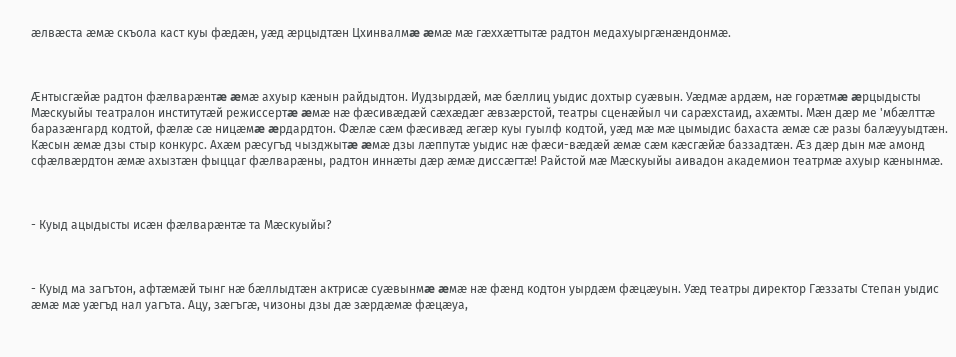æлвæста æмæ скъола каст куы фæдæн, уæд æрцыдтæн Цхинвалмæ æмæ мæ гæххæттытæ радтон медахуыргæнæндонмæ.



Æнтысгæйæ радтон фæлварæнтæ æмæ ахуыр кæнын райдыдтон. Иудзырдæй, мæ бæллиц уыдис дохтыр суæвын. Уæдмæ ардæм, нæ горæтмæ æрцыдысты Мæскуыйы театралон институтæй режиссертæ æмæ нæ фæсивæдæй сæхæдæг æвзæрстой, театры сценæйыл чи сарæхстаид, ахæмты. Мæн дæр ме 'мбæлттæ баразæнгард кодтой, фæлæ сæ ницæмæ æрдардтон. Фæлæ сæм фæсивæд æгæр куы гуылф кодтой, уæд мæ мæ цымыдис бахаста æмæ сæ разы балæууыдтæн. Кæсын æмæ дзы стыр конкурс. Ахæм рæсугъд чызджытæ æмæ дзы лæппутæ уыдис нæ фæси-вæдæй æмæ сæм кæсгæйæ баззадтæн. Æз дæр дын мæ амонд сфæлвæрдтон æмæ ахызтæн фыццаг фæлварæны, радтон иннæты дæр æмæ диссæгтæ! Райстой мæ Мæскуыйы аивадон академион театрмæ ахуыр кæнынмæ.



- Куыд ацыдысты исæн фæлварæнтæ та Мæскуыйы?



- Куыд ма загътон, афтæмæй тынг нæ бæллыдтæн актрисæ суæвынмæ æмæ нæ фæнд кодтон уырдæм фæцæуын. Уæд театры директор Гæззаты Степан уыдис æмæ мæ уæгъд нал уагъта. Ацу, зæгъгæ, чизоны дзы дæ зæрдæмæ фæцæуа,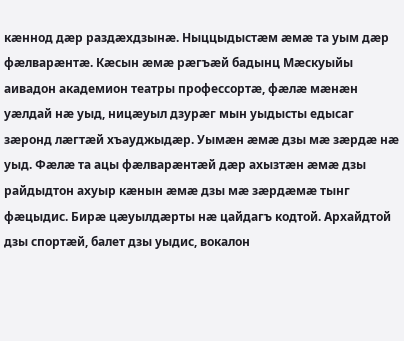кæннод дæр раздæхдзынæ. Ныццыдыстæм æмæ та уым дæр фæлварæнтæ. Кæсын æмæ рæгъæй бадынц Мæскуыйы аивадон академион театры профессортæ, фæлæ мæнæн уæлдай нæ уыд, ницæуыл дзурæг мын уыдысты едысаг зæронд лæгтæй хъауджыдæр. Уымæн æмæ дзы мæ зæрдæ нæ уыд. Фæлæ та ацы фæлварæнтæй дæр ахызтæн æмæ дзы райдыдтон ахуыр кæнын æмæ дзы мæ зæрдæмæ тынг фæцыдис. Бирæ цæуылдæрты нæ цайдагъ кодтой. Архайдтой дзы спортæй, балет дзы уыдис, вокалон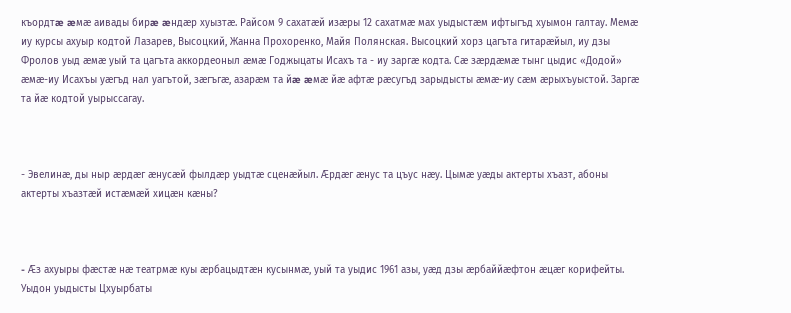къордтæ æмæ аивады бирæ æндæр хуызтæ. Райсом 9 сахатæй изæры 12 сахатмæ мах уыдыстæм ифтыгъд хуымон галтау. Мемæ иу курсы ахуыр кодтой Лазарев, Высоцкий, Жанна Прохоренко, Майя Полянская. Высоцкий хорз цагъта гитарæйыл, иу дзы Фролов уыд æмæ уый та цагъта аккордеоныл æмæ Годжыцаты Исахъ та - иу заргæ кодта. Сæ зæрдæмæ тынг цыдис «Додой» æмæ-иу Исахъы уæгъд нал уагътой, зæгъгæ, азарæм та йæ æмæ йæ афтæ рæсугъд зарыдысты æмæ-иу сæм æрыхъуыстой. Заргæ та йæ кодтой уырыссагау.



- Эвелинæ, ды ныр æрдæг æнусæй фылдæр уыдтæ сценæйыл. Æрдæг æнус та цъус нæу. Цымæ уæды актерты хъазт, абоны актерты хъазтæй истæмæй хицæн кæны?



- Æз ахуыры фæстæ нæ театрмæ куы æрбацыдтæн кусынмæ, уый та уыдис 1961 азы, уæд дзы æрбаййæфтон æцæг корифейты. Уыдон уыдысты Цхуырбаты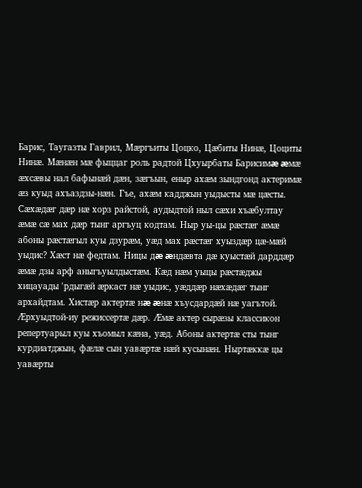Барис, Таугазты Гаврил, Мæргъиты Цоцко, Цæбиты Нинæ, Цоциты Нинæ. Мæнæн мæ фыццаг роль радтой Цхуырбаты Барисимæ æмæ æхсæвы нал бафынæй дæн, зæгъын, еныр ахæм зындгонд актеримæ æз куыд ахъаздзы-нæн. Гъе, ахæм кадджын уыдысты мæ цæсты. Сæхæдæг дæр нæ хорз райстой, аудыдтой ныл сæхи хъæбултау æмæ сæ мах дæр тынг аргъуц кодтам. Ныр уы-цы рæстæг æмæ абоны рæстæгыл куы дзурæм, уæд мах рæстæг хуыздæр цæ-мæй уыдис? Хæст нæ федтам. Ницы дæ æндæвта дæ куыстæй дарддæр æмæ дзы арф аныгъуылдыстæм. Кæд нæм уыцы рæстæджы хицауады 'рдыгæй æркаст нæ уыдис, уæддæр нæхæдæг тынг архайдтам. Хистæр актертæ нæ æнæ хъусдардæй нæ уагътой. Æрхуыдтой-иу режиссертæ дæр. Æмæ актер сырæзы классикон репертуарыл куы хъомыл кæна, уæд. Абоны актертæ сты тынг курдиатджын, фæлæ сын уавæртæ нæй кусынæн. Ныртæккæ цы уавæрты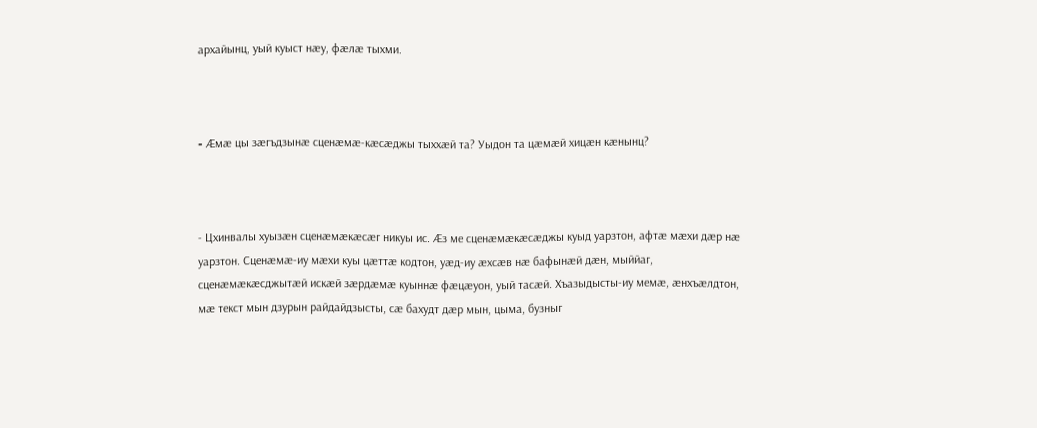архайынц, уый куыст нæу, фæлæ тыхми.



- Æмæ цы зæгъдзынæ сценæмæ-кæсæджы тыххæй та? Уыдон та цæмæй хицæн кæнынц?



- Цхинвалы хуызæн сценæмæкæсæг никуы ис. Æз ме сценæмæкæсæджы куыд уарзтон, афтæ мæхи дæр нæ уарзтон. Сценæмæ-иу мæхи куы цæттæ кодтон, уæд-иу æхсæв нæ бафынæй дæн, мыййаг, сценæмæкæсджытæй искæй зæрдæмæ куыннæ фæцæуон, уый тасæй. Хъазыдысты-иу мемæ, æнхъæлдтон, мæ текст мын дзурын райдайдзысты, сæ бахудт дæр мын, цыма, бузныг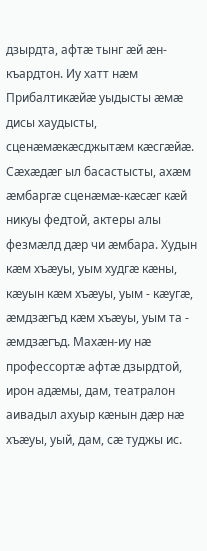дзырдта, афтæ тынг æй æн-къардтон. Иу хатт нæм Прибалтикæйæ уыдысты æмæ дисы хаудысты, сценæмæкæсджытæм кæсгæйæ. Сæхæдæг ыл басастысты, ахæм æмбаргæ сценæмæ-кæсæг кæй никуы федтой, актеры алы фезмæлд дæр чи æмбара. Худын кæм хъæуы, уым худгæ кæны, кæуын кæм хъæуы, уым - кæугæ, æмдзæгъд кæм хъæуы, уым та - æмдзæгъд. Махæн-иу нæ профессортæ афтæ дзырдтой, ирон адæмы, дам, театралон аивадыл ахуыр кæнын дæр нæ хъæуы, уый, дам, сæ туджы ис.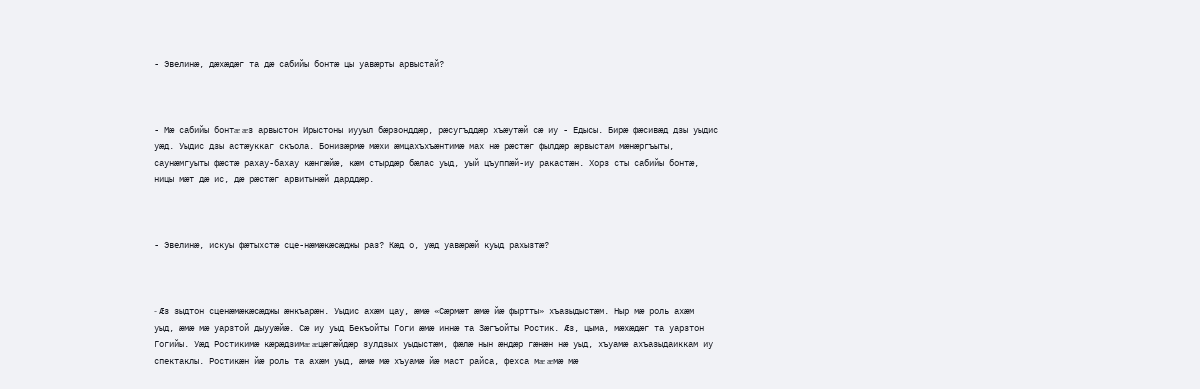- Эвелинæ, дæхæдæг та дæ сабийы бонтæ цы уавæрты арвыстай?



- Мæ сабийы бонтæ æз арвыстон Ирыстоны иууыл бæрзонддæр, рæсугъддæр хъæутæй сæ иу - Едысы. Бирæ фæсивæд дзы уыдис уæд. Уыдис дзы астæуккаг скъола. Бонизæрмæ мæхи æмцахъхъæнтимæ мах нæ рæстæг фылдæр æрвыстам мæнæргъыты, саунæмгуыты фæстæ рахау-бахау кæнгæйæ, кæм стырдæр бæлас уыд, уый цъуппæй-иу ракастæн. Хорз сты сабийы бонтæ, ницы мæт дæ ис, дæ рæстæг арвитынæй дарддæр.



- Эвелинæ, искуы фæтыхстæ сце-нæмæкæсæджы раз? Кæд о, уæд уавæрæй куыд рахызтæ?



- Æз зыдтон сценæмæкæсæджы æнкъарæн. Уыдис ахæм цау, æмæ «Сæрмæт æмæ йæ фыртты» хъазыдыстæм. Ныр мæ роль ахæм уыд, æмæ мæ уарзтой дыууæйæ. Сæ иу уыд Бекъойты Гоги æмæ иннæ та Зæгъойты Ростик. Æз, цыма, мæхæдæг та уарзтон Гогийы. Уæд Ростикимæ кæрæдзимæ æцæгæйдæр зулдзых уыдыстæм, фæлæ нын æндæр гæнæн нæ уыд, хъуамæ ахъазыдаиккам иу спектаклы. Ростикæн йæ роль та ахæм уыд, æмæ мæ хъуамæ йæ маст райса, фехса мæ æмæ мæ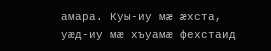амара. Куы-иу мæ æхста, уæд-иу мæ хъуамæ фехстаид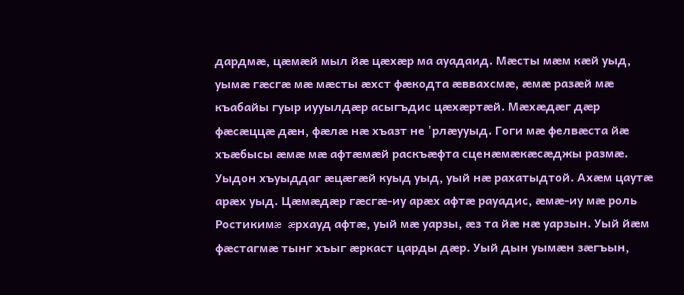дардмæ, цæмæй мыл йæ цæхæр ма ауадаид. Мæсты мæм кæй уыд, уымæ гæсгæ мæ мæсты æхст фæкодта æввахсмæ, æмæ разæй мæ къабайы гуыр иууылдæр асыгъдис цæхæртæй. Мæхæдæг дæр фæсæццæ дæн, фæлæ нæ хъазт не 'рлæууыд. Гоги мæ фелвæста йæ хъæбысы æмæ мæ афтæмæй раскъæфта сценæмæкæсæджы размæ. Уыдон хъуыддаг æцæгæй куыд уыд, уый нæ рахатыдтой. Ахæм цаутæ арæх уыд. Цæмæдæр гæсгæ-иу арæх афтæ рауадис, æмæ-иу мæ роль Ростикимæ æрхауд афтæ, уый мæ уарзы, æз та йæ нæ уарзын. Уый йæм фæстагмæ тынг хъыг æркаст царды дæр. Уый дын уымæн зæгъын,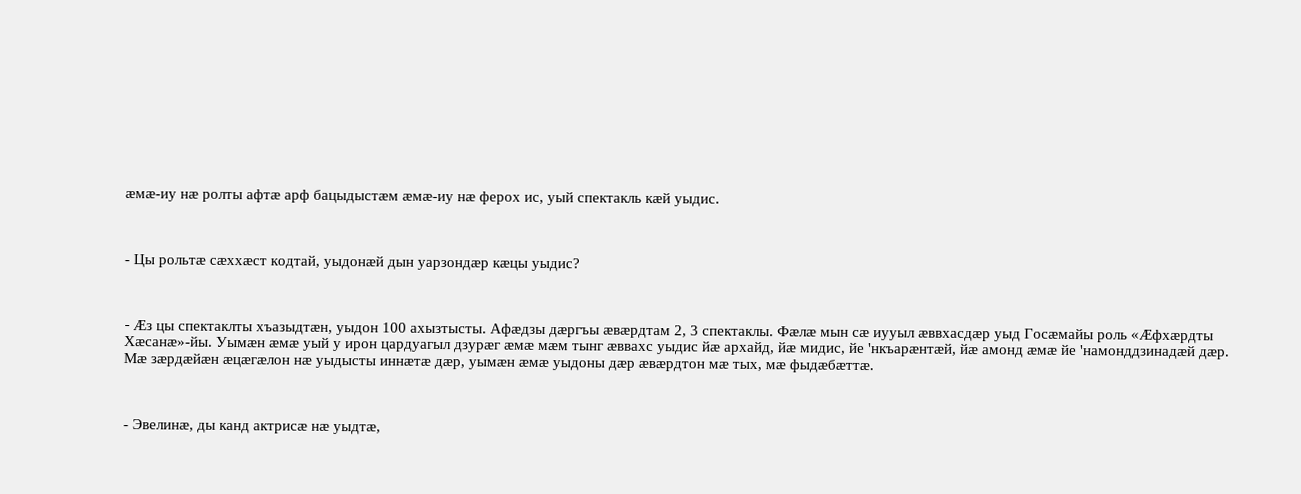æмæ-иу нæ ролты афтæ арф бацыдыстæм æмæ-иу нæ ферох ис, уый спектакль кæй уыдис.



- Цы рольтæ сæххæст кодтай, уыдонæй дын уарзондæр кæцы уыдис?



- Æз цы спектаклты хъазыдтæн, уыдон 100 ахызтысты. Афæдзы дæргъы æвæрдтам 2, 3 спектаклы. Фæлæ мын сæ иууыл æввхасдæр уыд Госæмайы роль «Æфхæрдты Хæсанæ»-йы. Уымæн æмæ уый у ирон цардуагыл дзурæг æмæ мæм тынг æввахс уыдис йæ архайд, йæ мидис, йе 'нкъарæнтæй, йæ амонд æмæ йе 'намонддзинадæй дæр. Мæ зæрдæйæн æцæгæлон нæ уыдысты иннæтæ дæр, уымæн æмæ уыдоны дæр æвæрдтон мæ тых, мæ фыдæбæттæ.



- Эвелинæ, ды канд актрисæ нæ уыдтæ,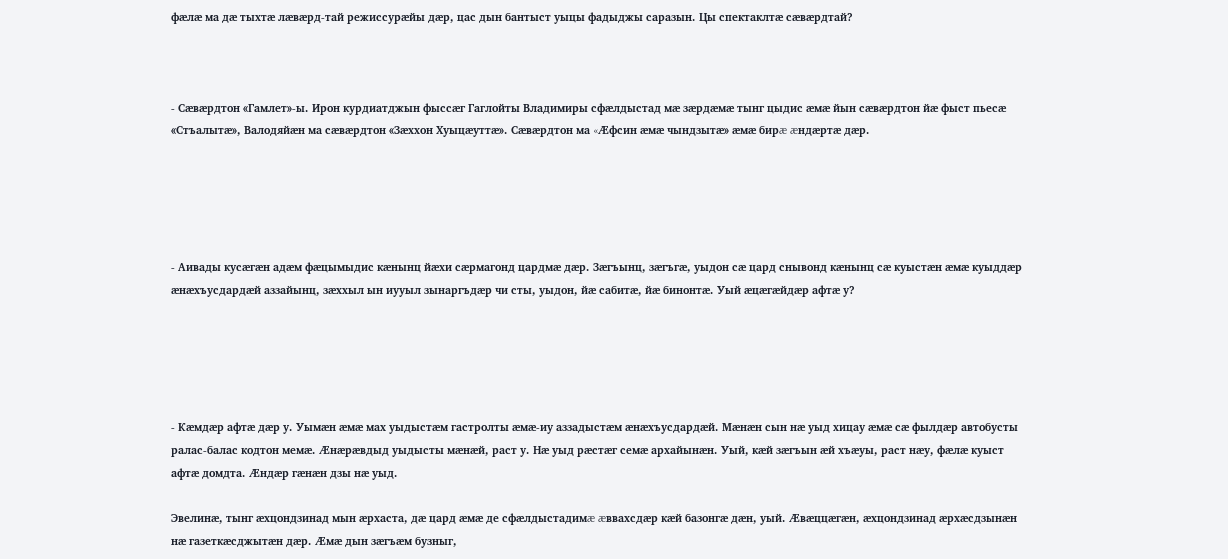фæлæ ма дæ тыхтæ лæвæрд-тай режиссурæйы дæр, цас дын бантыст уыцы фадыджы саразын. Цы спектаклтæ сæвæрдтай?



- Сæвæрдтон «Гамлет»-ы. Ирон курдиатджын фыссæг Гаглойты Владимиры сфæлдыстад мæ зæрдæмæ тынг цыдис æмæ йын сæвæрдтон йæ фыст пьесæ «Стъалытæ», Валодяйæн ма сæвæрдтон «Зæххон Хуыцæуттæ». Сæвæрдтон ма «Æфсин æмæ чындзытæ» æмæ бирæ æндæртæ дæр.





- Аивады кусæгæн адæм фæцымыдис кæнынц йæхи сæрмагонд цардмæ дæр. Зæгъынц, зæгъгæ, уыдон сæ цард снывонд кæнынц сæ куыстæн æмæ куыддæр æнæхъусдардæй аззайынц, зæххыл ын иууыл зынаргъдæр чи сты, уыдон, йæ сабитæ, йæ бинонтæ. Уый æцæгæйдæр афтæ у?





- Кæмдæр афтæ дæр у. Уымæн æмæ мах уыдыстæм гастролты æмæ-иу аззадыстæм æнæхъусдардæй. Мæнæн сын нæ уыд хицау æмæ сæ фылдæр автобусты ралас-балас кодтон мемæ. Æнæрæвдыд уыдысты мæнæй, раст у. Нæ уыд рæстæг семæ архайынæн. Уый, кæй зæгъын æй хъæуы, раст нæу, фæлæ куыст афтæ домдта. Æндæр гæнæн дзы нæ уыд.

Эвелинæ, тынг æхцондзинад мын æрхаста, дæ цард æмæ де сфæлдыстадимæ æввахсдæр кæй базонгæ дæн, уый. Æвæццæгæн, æхцондзинад æрхæсдзынæн нæ газеткæсджытæн дæр. Æмæ дын зæгъæм бузныг,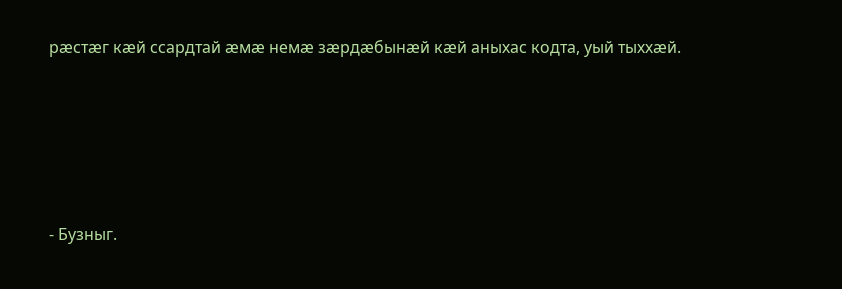рæстæг кæй ссардтай æмæ немæ зæрдæбынæй кæй аныхас кодта, уый тыххæй.





- Бузныг.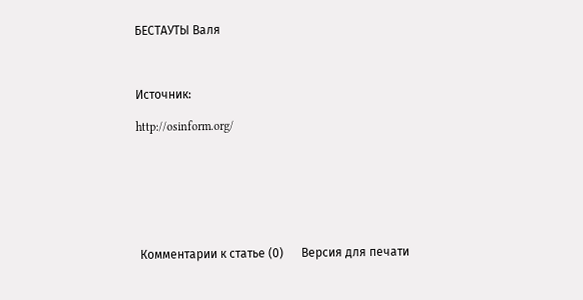БЕСТАУТЫ Валя



Источник:

http://osinform.org/







 Комментарии к статье (0)      Версия для печати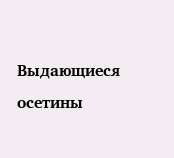Выдающиеся осетины